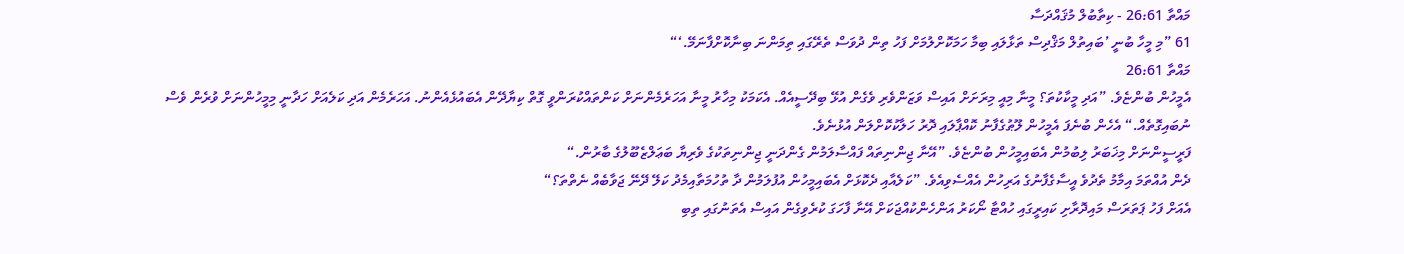މައްތާ 26:61 - ކިތާބުލް މުޤައްދަސާ
61 ”މި މީހާ ބުނީ ’ބައިތުލް މަޤްދިސް ތަޅާލައި ބިމާ ހަމަކޮށްލުމަށް ފަހު ތިން ދުވަސް ތެރޭގައި ތިމަންނަ ބިނާކޮށްފާނަމޭ.‘“
މައްތާ 26:61
އެމީހުން ބުންޏެވެ. ”އަދި މީކާކުތަ؟ މީނާ މިއީ މިރަށަށް އައިސް ވަޒަންވެރި ވެގެން އުޅޭ ބިދޭސީއެއް. އެކަމަކު މިހާރު މީނާ އަހަރެމެންނަށް ކަންތައްކުރަންވީ ގޮތް ކިޔާދޭން އެބައުޅެއެންނު. އަހަރެމެން އަދި ކަލެއަށް ހަދާނީ މިމީހުންނަށް ވުރެން ވެސް ނުބައިގޮތެއް.“ އެހެން ބުނެފަ އެމީހުން ލޫޠުގެފާނު ކޮއްޕާލައި ދޮރު ހަލާކުކޮށްލަން އުޅުނެވެ.
ފަރީސީންނަށް މިޚަބަރު ލިބުމުން އެބައިމީހުން ބުންޏެވެ. ”އޭނާ ޖިންނިތައް ފައްސާލަމުން ގެންދަނީ ޖިންނިތަކުގެ ވެރިޔާ ބަޢަލްޒެބޫލުގެ ބާރުން.“
ދެން އުއްތަމަ އިމާމު ތެދުވެ އީސާގެފާނުގެ އަރިހުން އެއްސެވިއެވެ. ”ކަލެއާއި ދެކޮޅަށް އެބައިމީހުން އުފުލަމުން ދާ ތުހުމަތާއިމެދު ކަލޭ ދޭނޭ ޖަވާބެއް ނެތްތަ؟“
އެއަށް ފަހު ޕަތަރަސް މައިދޮރާށި ކައިރީގައި ހުއްޓާ ނޯކަރު އަންހެންކުއްޖަކަށް އޭނާ ފާހަގަ ކުރެވިގެން އައިސް އެތަނުގައި ތިބި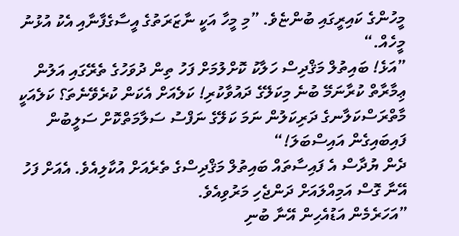މީހުންގެ ކައިރީގައި ބުންޏެވެ. ”މި މީހާ އަކީ ނާޒަރަތުގެ އީސާގެފާނާއި އެކު އުޅުނު މީހެއް.“
”އަޅެ! ބައިތުލް މަޤްދިސް ހަލާކު ކޮށްލުމަށް ފަހު ތިން ދުވަހުގެ ތެރޭގައި އަލުން ޢިމާރާތް ކުރާނަމޭ ބުނެ މިކަލޭގެ ދައުވާކުރި! ކަލެއަށް އެކަން ކުރެވޭނެތަ؟ ކަލެއަކީ މާތްރަސްކަލާނގެ ދަރިކަލުން ނަމަ ކަލޭގެ ނަފްސު ސަލާމަތްކޮށް ސަލީބުން ފައިބައިގެން އައިސްބަލަ!“
ދެން ޔުދާސް އެ ފައިސާތައް ބައިތުލް މަޤްދިސްގެ ތެރެއަށް އުކާލިއެވެ. އެއަށް ފަހު އޭނާ ގޮސް އަމިއްލައަށް ދަންޖެހި މަރުވިއެވެ.
”އަހަރެމެން އަޑުއެހިން އޭނާ ބުނި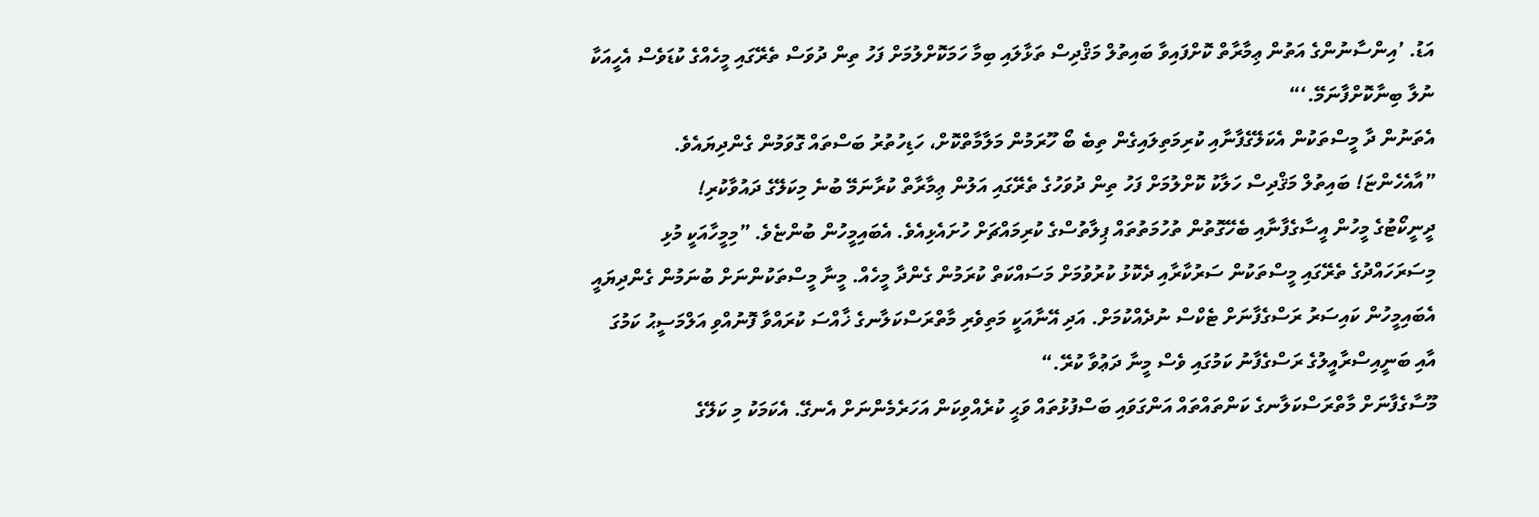އަޑު. ’އިންސާނުންގެ އަތުން ޢިމާރާތް ކޮށްފައިވާ ބައިތުލް މަޤްދިސް ތަޅާލައި ބިމާ ހަމަކޮށްލުމަށް ފަހު ތިން ދުވަސް ތެރޭގައި މީހެއްގެ ކުޑަވެސް އެހީއަކާ ނުލާ ބިނާކޮށްފާނަމޭ.‘“
އެތަނުން ދާ މީސްތަކުން އެކަލޭގެފާނާއި ކުރިމަތިލައިގެން ތިބެ ބޯ ހޫރަމުން މަލާމާތްކޮށް، ހަޑިހުތުރު ބަސްތައް ގޮވަމުން ގެންދިޔައެވެ. ”އާއެހެންޏަ! ބައިތުލް މަޤްދިސް ހަލާކު ކޮށްލުމަށް ފަހު ތިން ދުވަހުގެ ތެރޭގައި އަލުން ޢިމާރާތް ކުރާނަމޭ ބުނެ މިކަލޭގެ ދައުވާކުރި!
ދީނީކޯޓުގެ މީހުން އީސާގެފާނާއި ބެހޭގޮތުން ތުހުމަތުތައް ޕިލާތުސްގެ ކުރިމައްޗަށް ހުށައެޅިއެވެ. އެބައިމީހުން ބުންޏެވެ. ”މިމީހާއަކީ މުޅި މިސަރަހައްދުގެ ތެރޭގައި މީސްތަކުން ސަރުކާރާއި ދެކޮޅު ކުރުވުމަށް މަސައްކަތް ކުރަމުން ގެންދާ މީހެއް. މީނާ މީސްތަކުންނަށް ބުނަމުން ގެންދިޔައީ އެބައިމީހުން ކައިސަރު ރަސްގެފާނަށް ޓެކްސް ނުދެއްކުމަށް. އަދި އޭނާއަކީ މަތިވެރި މާތްރަސްކަލާނގެ ޚާއްސަ ކުރައްވާ ފޮނުއްވި އަލްމަސީޙު ކަމުގަ އާއި ބަނީއިސްރާއީލުގެ ރަސްގެފާނު ކަމުގައި ވެސް މީނާ ދަޢުވާ ކުރޭ.“
މޫސާގެފާނަށް މާތްރަސްކަލާނގެ ކަންތައްތައް އަންގަވައި ބަސްފުޅުތައް ވަޙީ ކުރެއްވިކަން އަހަރެމެންނަށް އެނގޭ. އެކަމަކު މި ކަލޭގެ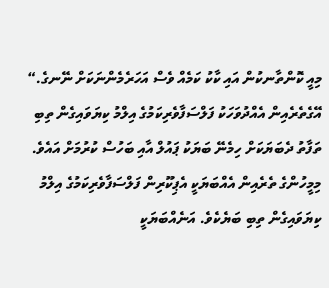މިއީ ކޮންތާނކުން އައި ކާކު ކަމެއް ވެސް އަހަރެމެންނަކަށް ނޭނގެ.“
އޭގެތެރެއިން އެއްދުވަހަކު ފަލްސަފާވެރިކަމުގެ އިލްމު ކިޔަވައިގެން ތިބި ތަފާތު ދެބަޔަކަށް ހިމެނޭ ބަޔަކު ޕައުލް އާއި ބަހުސް ކުރުމަށް އައެވެ. މިމީހުންގެ ތެރެއިން އެއްބަޔަކީ އެޕިކޫރިން ފަލްސަފާވެރިކަމުގެ އިލްމު ކިޔަވައިގެން ތިބި ބަޔެކެވެ. އަނެއްބަޔަކީ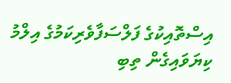އިސްތޮއިކުގެ ފަލްސަފާވެރިކަމުގެ އިލްމު ކިޔަވައިގެން ތިބި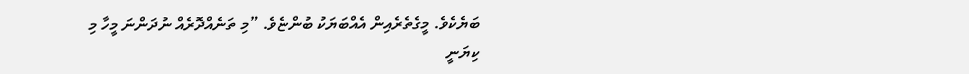ބަޔެކެވެ. މީގެތެރެއިން އެއްބަޔަކު ބުންޏެވެ. ”މި ތަނެއްދޮރެއް ނުދަންނަ މީހާ މި ކިޔަނީ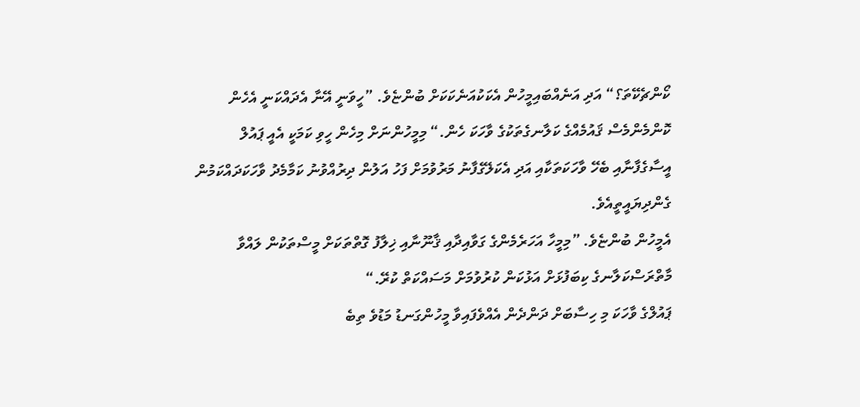ކޯންޗެކޭތަ؟“ އަދި އަނެއްބައިމީހުން އެކަކުއަނެކަކަށް ބުންޏެވެ. ”ހީވަނީ އޭނާ އެދައްކަނީ އެހެން ކޮންމެންމެސް ޤައުމެއްގެ ކަލާނގެތަކުގެ ވާހަކަ ހެން.“ މިމީހުންނަށް މިހެން ހީވި ކަމަކީ އެއީ ޕައުލް އީސާގެފާނާއި ބެހޭ ވާހަކަތަކާއި އަދި އެކަލޭގެފާނު މަރުވުމަށް ފަހު އަލުން ދިރުއްވުނު ކަމާމެދު ވާހަކަދައްކަމުން ގެންދިޔައީތީއެވެ.
އެމީހުން ބުންޏެވެ. ”މިމީހާ އަހަރެމެންގެ ގަވާއިދާއި ޤާނޫނާއި ޚިލާފު ގޮތްތަކަށް މީސްތަކުން ލައްވާ މާތްރަސްކަލާނގެ ކިބަފުޅަށް އަޅުކަން ކުރުވުމަށް މަސައްކަތް ކުރޭ.“
ޕައުލްގެ ވާހަކަ މި ހިސާބަށް ދަންދެން އެއްވެފައިވާ މީހުންގަނޑު މަޑުވެ ތިބެ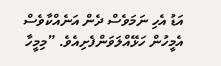އަޑު އެހި ނަމަވެސް ދެން އަނެއްކާވެސް އެމީހުން ހަޅޭއްލަވަންފެށިއެވެ. ”މިމީހާ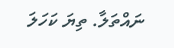ނައްތަލާ. ތިޔަ ކަހަލަ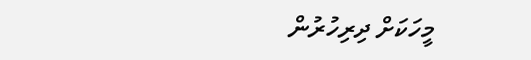މީހަކަށް ދިރިހުރުން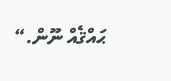ޙައްޤެއް ނޫން.“